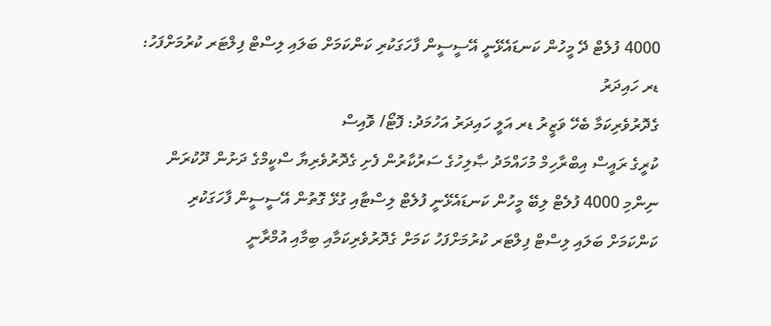4000 ފުލެޓް ދޭ މީހުން ކަނޑައެޅޭނީ އޭސީސީން ފާހަގަކުރި ކަންކަމަށް ބަލައި ލިސްޓް ފިލްޓަރ ކުރުމަށްފަހު: ޑރ ހައިދަރު
ގެދޮރުވެރިކަމާ ބެހޭ ވަޒީރު ޑރ އަލީ ހައިދަރު އަހުމަދު: ފޮޓޯ/ ވޮއިސް
ކުރީގެ ރައީސް އިބްރާހިމް މުހައްމަދު ޞާލިހުގެ ސަރުކާރުން ފެށި ގެދޮރުވެރިޔާ ސްކީމްގެ ދަށުން ދޫކުރަން ނިންމި 4000 ފުލެޓް ލިބޭ މީހުން ކަނޑައެޅޭނީ ފުލެޓް ލިސްޓާއި ގުޅޭ ގޮތުން އޭސީސީން ފާހަގަކުރި ކަންކަމަށް ބަލައި ލިސްޓް ފިލްޓަރ ކުރުމަށްފަހު ކަމަށް ގެދޮރުވެރިކަމާއި ބިމާއި އުމްރާނީ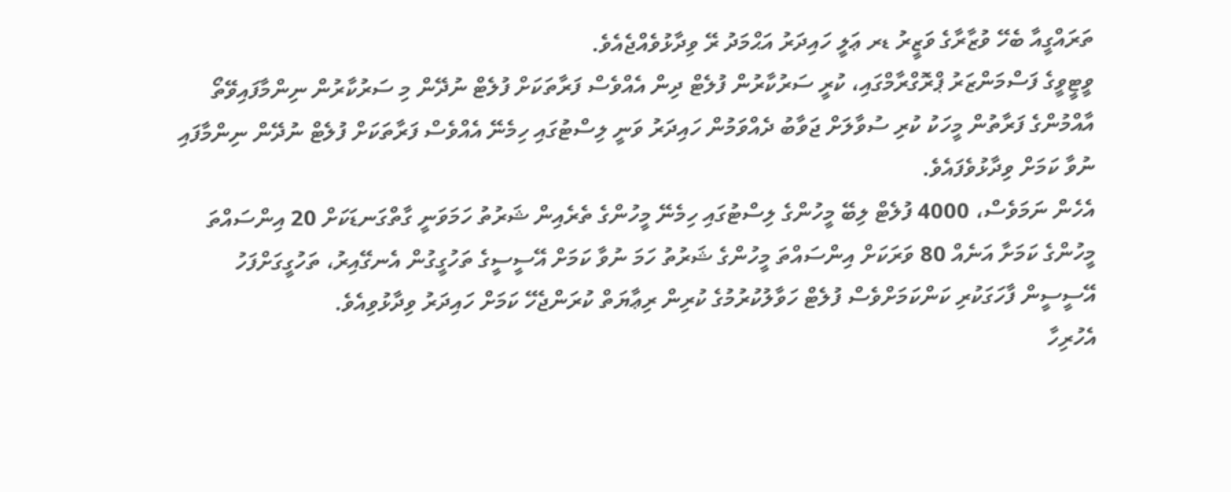ތަރައްގީއާ ބެހޭ ވުޒާރާގެ ވަޒީރު ޑރ ޢަލީ ހައިދަރު އަޙްމަދު ރޭ ވިދާޅުވެއްޖެއެވެ.
ވީޓީވީގެ ފަސްމަންޒަރު ޕްރޮގްރާމްގައި، ކުރީ ސަރުކާރުން ފުލެޓް ދިން އެއްވެސް ފަރާތަކަށް ފުލެޓް ނުދޭން މި ސަރުކާރުން ނިންމާފައިވޭތޯ އާއްމުންގެ ފަރާތުން މީހަކު ކުރި ސުވާލަށް ޖަވާބު ދެއްވަމުން ހައިދަރު ވަނީ ލިސްޓުގައި ހިމެނޭ އެއްވެސް ފަރާތަކަށް ފުލެޓް ނުދޭން ނިންމާފައި ނުވާ ކަމަށް ވިދާޅުވެފައެވެ.
އެހެން ނަމަވެސް، 4000 ފުލެޓް ލިބޭ މީހުންގެ ލިސްޓުގައި ހިމެނޭ މީހުންގެ ތެރެއިން ޝަރުތު ހަމަވަނީ ގާތްގަނޑަކަށް 20 އިންސައްތަ މީހުންގެ ކަމަށާ އަނެއް 80 ވަރަކަށް އިންސައްތަ މީހުންގެ ޝަރުތު ހަމަ ނުވާ ކަމަށް އޭސީސީގެ ތަހުގީގުން އެނގޭއިރު، ތަހުގީގަށްފަހު އޭސީސީން ފާހަގަކުރި ކަންކަމަށްވެސް ފުލެޓް ހަވާލުކުރުމުގެ ކުރިން ރިޢާޔަތް ކުރަންޖެހޭ ކަމަށް ހައިދަރު ވިދާޅުވިއެވެ.
އެހުރިހާ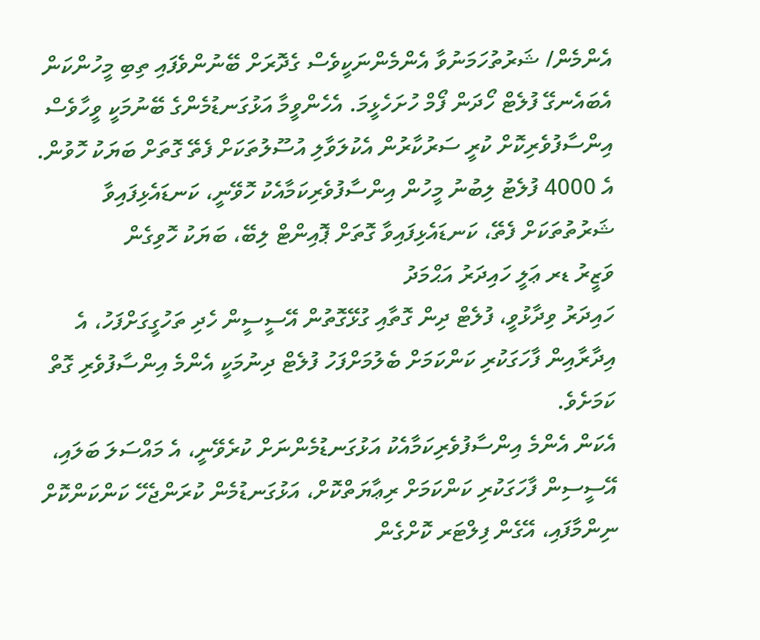އެންމެން/ ޝަރުތުހަމަނުވާ އެންމެންނަކީވެސް ގެދޮރަށް ބޭނުންވެފައި ތިބި މީހުންކަން އެބައެނގޭ ފުލެޓް ހޯދަން ފޯމް ހުށަހެޅީމަ. އެހެންވީމާ އަޅުގަނޑުމެންގެ ބޭނުމަކީ ވީހާވެސް އިންސާފުވެރިކޮށް ކުރީ ސަރުކާރުން އެކުލަވާލި އުސޫލުތަކަށް ފެތޭ ގޮތަށް ބަޔަކު ހޮވުން. އެ 4000 ފުލެޓު ލިބުނު މީހުން އިންސާފުވެރިކަމާއެކު ހޮވޭނީ، ކަނޑައެޅިފައިވާ ޝަރުތުތަކަށް ފެތޭ، ކަނޑައެޅިފައިވާ ގޮތަށް ޕޮއިންޓް ލިބޭ، ބަޔަކު ހޮވިގެން
ވަޒީރު ޑރ ޢަލީ ހައިދަރު އަޙްމަދު
ހައިދަރު ވިދާޅުވީ، ފުލެޓް ދިން ގޮތާއި ގުޅޭގޮތުން އޭސީސީން ހެދި ތަހުގީގަށްފަހު، އެ އިދާރާއިން ފާހަގަކުރި ކަންކަމަށް ބެލުމަށްފަހު ފުލެޓް ދިނުމަކީ އެންމެ އިންސާފުވެރި ގޮތް ކަމަށެވެ.
އެކަން އެންމެ އިންސާފުވެރިކަމާއެކު އަޅުގަނޑުމެންނަށް ކުރެވޭނީ، އެ މައްސަލަ ބަލައި، އޭސީސިން ފާހަގަކުރި ކަންކަމަށް ރިޢާޔަތްކޮށް، އަޅުގަނޑުމެން ކުރަންޖެހޭ ކަންކަންކޮށް ނިންމާފައި، އޭގެން ފިލްޓަރ ކޮށްގެން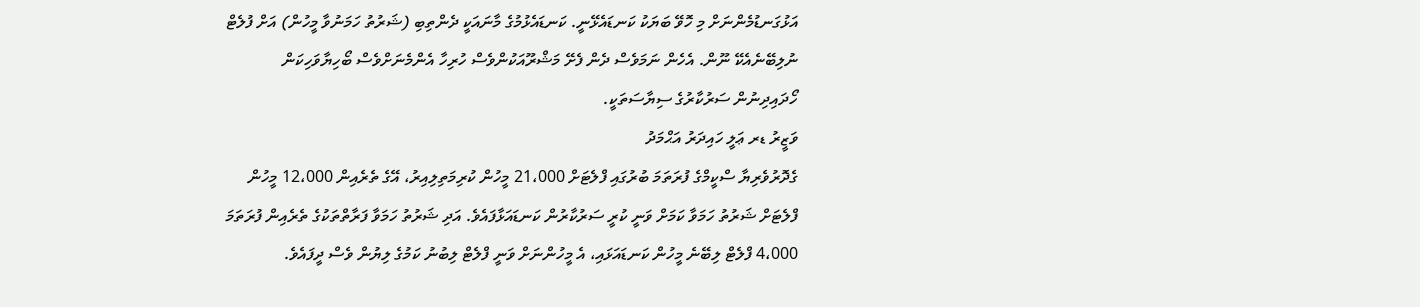އަޅުގަނޑުމެންނަށް މި ހޮވޭ ބަޔަކު ކަނޑައެޅޭނީ. ކަނޑައެޅުމުގެ މާނައަކީ ދެންތިބި (ޝަރުތު ހަމަނުވާ މީހުން) އަށް ފުލެޓް ނުލިބޭނެއެކޭ ނޫން. އެހެން ނަމަވެސް ދެން ފެށޭ މަޝްރޫއަކުންވެސް ހުރިހާ އެންމެނަށްވެސް ބޯހިޔާވަހިކަން ހޯދައިދިނުން ސަރުކާރުގެ ސިޔާސަތަކީ.
ވަޒީރު ޑރ ޢަލީ ހައިދަރު އަޙްމަދު
ގެދޮރުވެރިޔާ ސްކީމްގެ ފުރަތަމަ ބުރުގައި ފްލެޓަށް 21،000 މީހުން ކުރިމަތިލިއިރު، އޭގެ ތެރެއިން 12،000 މީހުން ފްލެޓަށް ޝަރުތު ހަމަވާ ކަމަށް ވަނީ ކުރީ ސަރުކާރުން ކަނޑައަޅާފައެވެ. އަދި ޝަރުތު ހަމަވާ ފަރާތްތަކުގެ ތެރެއިން ފުރަތަމަ 4،000 ފްލެޓް ލިބޭނެ މީހުން ކަނޑައަޅައި، އެ މީހުންނަށް ވަނީ ފްލެޓް ލިބުނު ކަމުގެ ލިޔުން ވެސް ދީފައެވެ.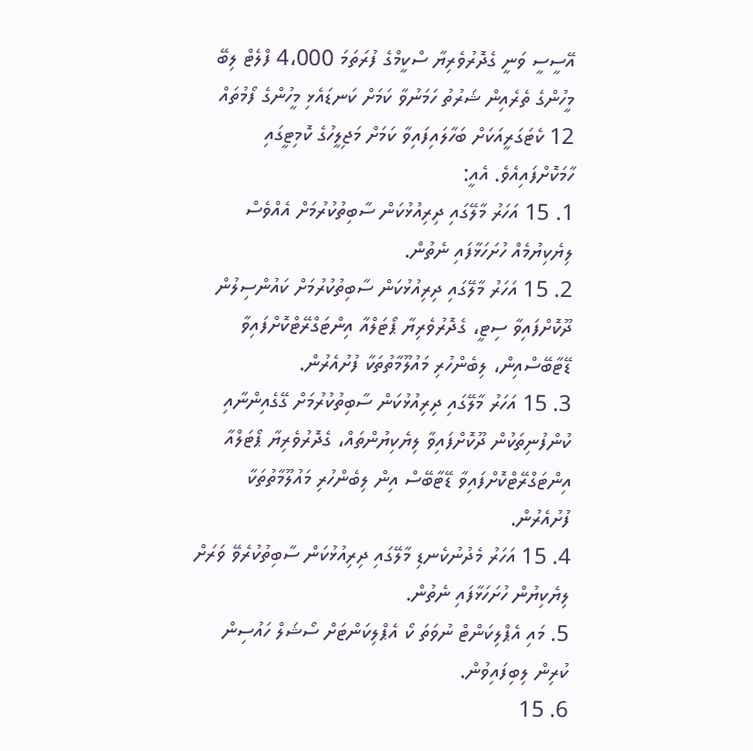އޭސީސީ ވަނީ ގެދޮރުވެރިޔާ ސްކީމްގެ ފުރަތަމަ 4،000 ފްލެޓް ލިބޭ މީހުންގެ ތެރެއިން ޝަރުތު ހަމަނުވާ ކަމަށް ކަނޑައެޅި މީހުންގެ ފޯމުތައް 12 ކެޓަގަރީއަކަށް ބަހާލައިފައިވާ ކަމަށް މަޖިލީހުގެ ކޮމިޓީގައި ހާމަކޮށްފައިއެވެ. އެއީ:
1. 15 އަހަރު މާލޭގައި ދިރިއުޅުކަން ސާބިތުކުރުމަށް އެއްވެސް ލިޔެކިޔުމެއް ހުށަހަޅާފައި ނެތުން.
2. 15 އަހަރު މާލޭގައި ދިރިއުޅުކަން ސާބިތުކުރުމަށް ކައުންސިލުން ދޫކޮށްފައިވާ ސިޓީ، ގެދޮރުވެރިޔާ ޕޯޓަލްއާ އިންޓަގްރޭޓްކޮށްފައިވާ ޑޭޓާބޭސްއިން، ލިބެންހުރި މައުލޫމާތުތަކާ ފުށުއެރުން.
3. 15 އަހަރު މާލޭގައި ދިރިއުޅުކަން ސާބިތުކުރުމަށް ގޭގެއިންނާއި ކުންފުނިތަކުން ދޫކޮށްފައިވާ ލިޔެކިޔުންތައް، ގެދޮރުވެރިޔާ ޕޯޓަލްއާ އިންޓަގްރޭޓްކޮށްފައިވާ ޑޭޓާބޭސް އިން ލިބެންހުރި މައުލޫމާތުތަކާ ފުށުއެރުން.
4. 15 އަހަރު މެދުނުކެނޑި މާލޭގައި ދިރިއުޅުކަން ސާބިތުކުރެވޭ ވަރަށް ލިޔެކިޔުން ހުށަހަޅާފައި ނެތުން.
5. މައި އެޕްލިކަންޓް ނުވަތަ ކޯ އެޕްލިކަންޓަށް ސޯޝަލް ހައުސިން ކުރިން ލިބިފައިވުން.
6. 15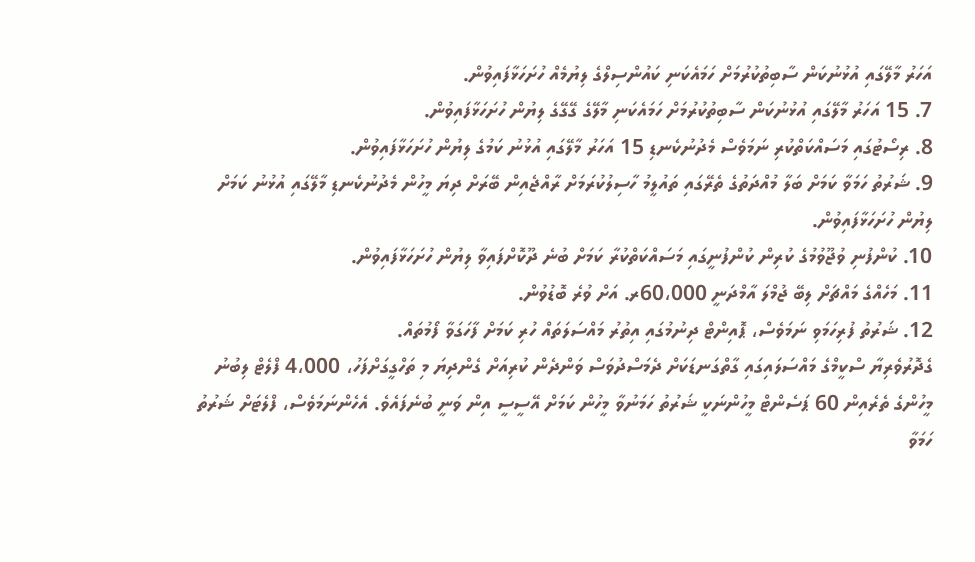އަހަރު މާލޭގައި އުޅުނުކަން ސާބިތުކުރުމަށް ހަމައެކަނި ކައުންސިލްގެ ލިޔުމެއް ހުށަހަޅާފައިވުން.
7. 15 އަހަރު މާލޭގައި އުޅުނުކަން ސާބިތުކުރުމަށް ހަމައެކަނި މާލޭގެ ގޭގޭގެ ލިޔުން ހުށަހަޅާފައިވުން.
8. ރިސޯޓުގައި މަސައްކަތްކުރި ނަމަވެސް މެދުނުކެނޑި 15 އަހަރު މާލޭގައި އުޅުނު ކަމުގެ ލިޔުން ހުށަހަޅާފައިވުން.
9. ޝަރުތު ހަމަވާ ކަމަށް ބަލާ މުއްދަތުގެ ތެރޭގައި ތައުލީމު ހާސިލުކުރަމަށް ރާއްޖެއިން ބޭރަށް ދިޔަ މީހުން މެދުނުކެނޑި މާލޭގައި އުޅުނު ކަމަށް ލިޔުން ހުށަހަޅާފައިވުން.
10. ކުންފުނި ވުޖޫވުމުގެ ކުރިން ކުންފުނީގައި މަސައްކަތްކުރާ ކަމަށް ބުނެ ދޫކޮށްފައިވާ ލިޔުން ހުށަހަޅާފައިވުން.
11. މަހެއްގެ މައްޗަށް ލިބޭ ޖުމްލަ އާމްދަނީ 60،000ރ. އަށް ވުރެ ބޮޑުވުން.
12. ޝަރުތު ފުރިހަމަވި ނަމަވެސް، ޕޮއިންޓް ދިނުމުގައި އިތުރު މައްސަލަތައް ހުރި ކަމަށް ފާހަގަވާ ފޯމުތައް.
ގެދޮރުވެރިޔާ ސްކީމްގެ މައްސަލައިގައި ގާތްގަނޑަކަށް ދެމަސްދުވަސް ވަންދެން ކުރިއަށް ގެންދިޔަ މި ތަހްގީގަށްފަހު، 4،000 ފްލެޓް ލިބުނު މީހުންގެ ތެރެއިން 60 ޕަސެންޓް މީހުންނަކީ ޝަރުތު ހަމަނުވާ މީހުން ކަމަށް އޭސީސީ އިން ވަނީ ބުނެފައެވެ. އެހެންނަމަވެސް، ފްލެޓަށް ޝަރުތު ހަމަވާ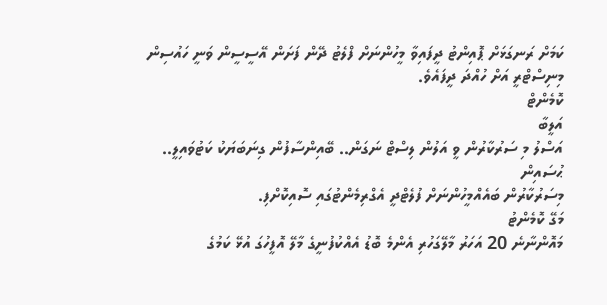ކަމަށް ރަނގަޅަށް ޕޮއިންޓު ދީފައިވާ މީހުންނަށް ފްލެޓު ދޭން ފަށަން އޭސީސީން ވަނީ ހައުސިން މިނިސްޓްރީ އަށް ހުއްދަ ދީފައެވެ.
ކޮމެންޓް
އަލީބާ
އަސްލު މި ސަރުކާރުން ވީ އަލުން ލިސްޓް ނަގަން.. ބޭއިންސާފުން ގިނަބަޔަކު ކަޓުވައިލީ..
ޙުސައިން
މިސަރުކާރުން ބައެއްމީހުންނަށް ފުލެޓްދީ އެގްރިމެންޓުގައި ސޮއިކޮށްފި.
މަގޭ ކޮމެންޓު
މައޮންނާނެ 20 އަހަރު މާލޭގަހުރި އެންމެ ބޮޑު އެއްކުފުނީގެ މާލޭ އޮފީހުގަ އުޅޭ ކަމުގެ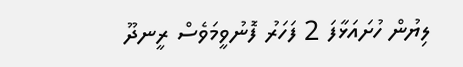ލިޔުން ހުށައަޅާފަ 2 ފަހަރު ފޮނުވީމަވެސް ރީނދޫ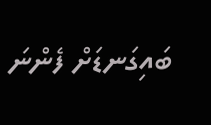ބައިގަނޑަށް ފެންނަ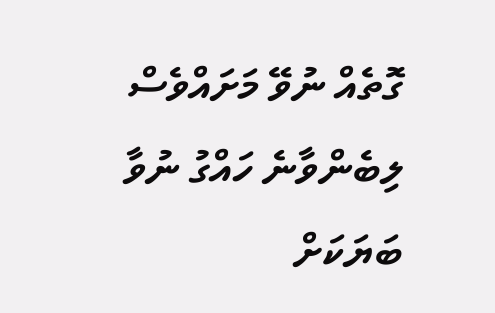ގޮތެއް ނުވޭ މަށައްވެސް ލިބެންވާނެ ހައްގު ނުވާ ބަޔަކަށް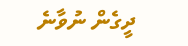ދީގެން ނުވާނެ